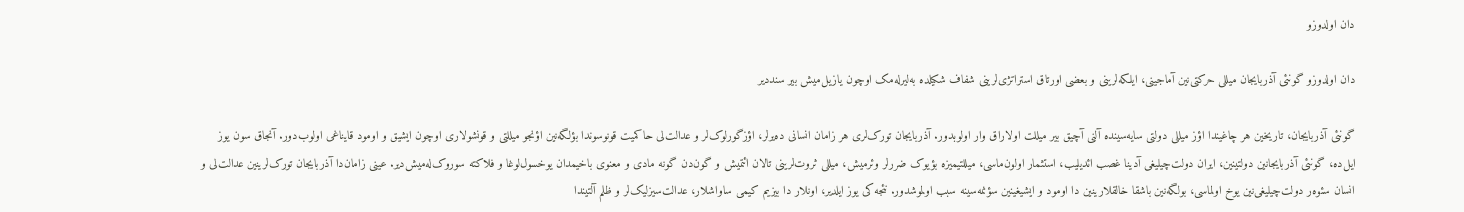دان اولدوزو

دان اولدوزو گونئی آذربایجان میللی حرکتی‌نین آماجینی، ایلکه‌لرینی و بعضی اورتاق استراتژی‌لرینی شفاف شکیلده به‌لیرله‌مک اوچون یازیل‌میش بیر سنددیر

گونئی آذربایجان، تاریخین هر چاغیندا اؤز میللی دولتی سایه‌سینده آلنی آچیق بیر میللت اولاراق وار اولوبدور. آذربایجان تورک‌لری هر زامان انسانی ده‌یرلر، اؤزگورلوک‌لر و عدالت‌لی حاکمیت قونوسوندا بؤلگه‌نین اؤنجو میللتی و قونشولاری اوچون ایشیق و اومود قایناغی اولوب‌دور. آنجاق سون یوز ایل‌ده، گونئی آذربایجانین دولتینین، ایران دولت‌چیلیغی آدینا غصب ائدیلیب، استثمار اولون‌ماسی، میللتیمیزه بؤیوک ضررلر وئرمیش، میللی ثروت‌لرینی تالان ائتمیش و گون‌دن گونه مادی و معنوی باخیمدان یوخسول‌لوغا و فلاکته سوروک‌له‌میش‌دیر. عینی زامان‌دا آذربایجان تورک‌لرینین عدالت‌لی و انسان سئوه‌ر دولت‌چیلیغی‌نین یوخ اولماسی، بولگه‌نین باشقا خالقلارینین دا اومود و ایشیغینین سؤنمه‌سینه سبب اولموشدور. نئجه کی یوز ایلدیر، اونلار دا بیزیم کیمی ساواشلار، عدالت‌سیزلیک‌لر و ظلم آلتیندا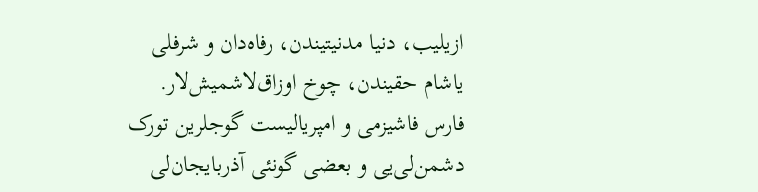ازیلیب، دنیا مدنیتیندن، رفاه‌دان و شرفلی یاشام حقیندن، چوخ اوزاق‌لاشمیش‌لار.
فارس فاشیزمی و امپریالیست گوجلرین تورک دشمن‌لی‌یی و بعضی گونئی آذربایجان‌لی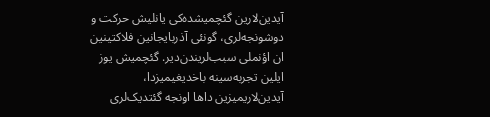آیدین‌لارین گئچمیشده‌کی یانلیش حرکت و دوشونجه‌لری، گونئی آذربایجانین فلاکتینین ان اؤنملی سبب‌لریندن‌‌دیر. گئچمیش یوز ایلین تجربه‌سینه باخدیغیمیزدا، آیدین‌لاریمیزین داها اونجه گئتدیک‌لری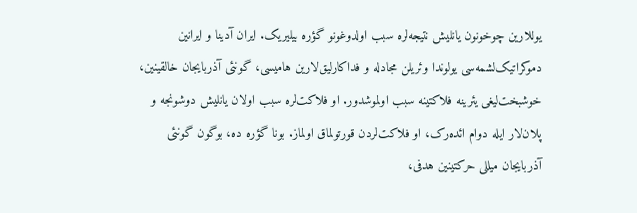یوللارین چوخونون یانلیش نتیجه‌لره سبب اولدوغونو گؤره بیلیریک. ایران آدینا و ایرانین دموکراتیک‌لشمه‌سی یولوندا وئریلن مجادله و فداکارلیق‌لارین هامیسی، گونئی آذربایجان خالقینین، خوشبخت‌لیغی یئرینه فلاکتینه سبب اولموشدور. او فلاکت‌لره سبب اولان یانلیش دوشونجه و پلان‌لار ایله دوام ائده‌رک، او فلاکت‌لردن قورتولماق اولماز. بونا گؤره‌ ده، بوگون گونئی آذربایجان میللی حرکتینین هدفی،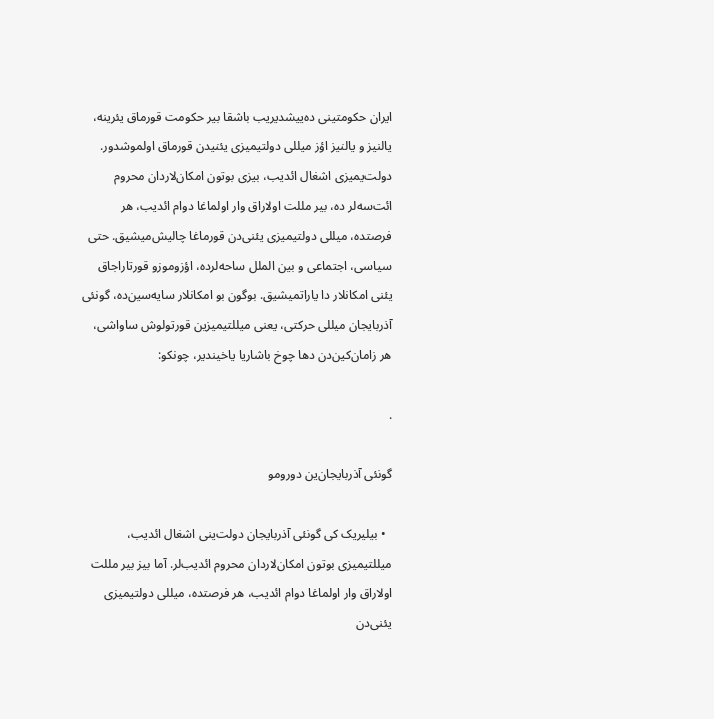ایران حکومتینی ده‌ییشدیریب باشقا بیر حکومت قورماق یئرینه، یالنیز و یالنیز اؤز میللی دولتیمیزی یئنیدن قورماق‌ اولموشدور.
دولت‌یمیزی اشغال ائدیب، بیزی بوتون امکان‌لار‌دان محروم ائت‌سه‌لر ده، بیر مللت اولاراق وار اولماغا دوام ائدیب، هر فرصتده، میللی دولتیمیزی یئنی‌دن قورماغا چالیش‌میشیق. حتی سیاسی، اجتماعی و بین الملل ساحه‌لر‌ده، اؤزوموزو قورتاراجاق یئنی امکانلار دا یاراتمیشیق. بوگون بو امکانلار سایه‌سین‌ده، گونئی آذربایجان میللی حرکتی، یعنی میللتیمیزین قورتولوش ساواشی، هر زامان‌کین‌دن دها چوخ باشاریا یاخیندیر، چونکو:

.

گونئی آذربایجان‌ین دورومو

  • بیلیریک کی گونئی آذربایجان دولت‌ینی اشغال ائدیب، میللتیمیزی بوتون امکان‌لار‌دان محروم ائدیب‌لر. آما بیز بیر مللت اولاراق وار اولماغا دوام ائدیب، هر فرصتده، میللی دولتیمیزی یئنی‌دن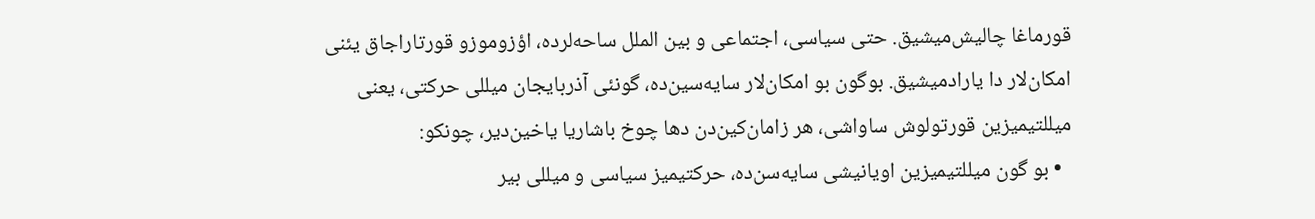قورماغا چالیش‌میشیق. حتی سیاسی، اجتماعی و بین الملل ساحه‌لر‌ده، اؤزوموزو قورتاراجاق یئنی امکان‌لار دا یارادمیشیق. بوگون بو امکان‌لار سایه‌سین‌ده، گونئی آذربایجان میللی حرکتی، یعنی میللتیمیزین قورتولوش ساواشی، هر زامان‌کین‌دن دها چوخ باشاریا یاخین‌دیر، چونکو:
  • بو گون میللتیمیزین اویانیشی سایه‌سن‌ده، حرکتیمیز سیاسی و میللی بیر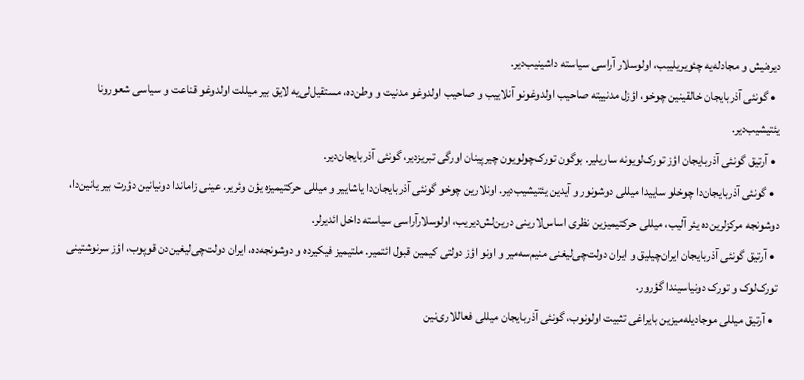دیره‌نیش و مجادله‌یه چئویریلیبب، اولوسلار آراسی سیاسته داشینیب‌دیر.
  • گونئی آذربایجان خالقینین چوخو، اؤزل مدنییته صاحیب اولدوغونو آنلاییب و صاحیب اولدوغو مدنیت و وطن‌ده، مستقیل‌لی‌یه لایق بیر میللت اولدوغو قناعت و سیاسی شعورونا یئتیشیب‌دیر.
  • آرتیق گونئی آذربایجان اؤز تورک‌لویونه ساریلیر. بوگون تورک‌چولویون چیرپینان اورگی تبریزدیر، گونئی آذربایجان‌دیر.
  • گونئی آذربایجان‌دا چوخلو ساییدا میللی دوشونور و آیدین یئتیشیب‌دیر. اونلارین چوخو گونئی آذربایجان‌دا یاشاییر و میللی حرکتیمیزه یؤن وئریر. عینی زاماندا دونیانین دؤرت بیر یانین‌دا، دوشونجه مرکزلرین‌ده یئر آلیب، میللی حرکتیمیزین نظری اساس‌لارینی درین‌لش‌دیریب، اولوسلارآراسی سیاسته داخل ائدیرلر.
  • آرتیق گونئی آذربایجان ایران‌چیلیق و ایران دولت‌چی‌لیغنی منیم‌سه‌میر و اونو اؤز دولتی کیمین قبول ائتمیر. ملتیمیز فیکیرده و دوشونجه‌ده، ایران دولت‌چی‌لیغین‌دن قوپوب، اؤز سرنوشتینی تورک‌لوک و تورک دونیاسیندا گؤرور.
  • آرتیق میللی موجادیله‌میزین بایراغی تثبیت اولونوب، گونئی آذربایجان میللی فعاللاری‌نین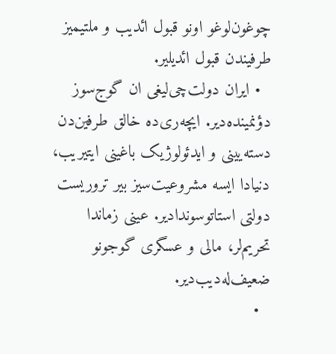چوغون‌لوغو اونو قبول ائدیب و ملتیمیز طرفیندن قبول ائدیلیر.
  • ایران دولت‌چی‌لیغی ان گوج‌سوز دؤنمینده‌دیر. ایچه‌ری‌ده خالق طرفین‌دن دسته‌یینی و ایدئولوژیک باغینی ایتیریب، دنیادا ایسه مشروعیت‌سیز بیر تروریست دولتی استاتوسوندادیر. عینی زماندا تحریم‌لر، مالی و عسگری گوجونو ضعیف‌له‌دیب‌دیر.
  •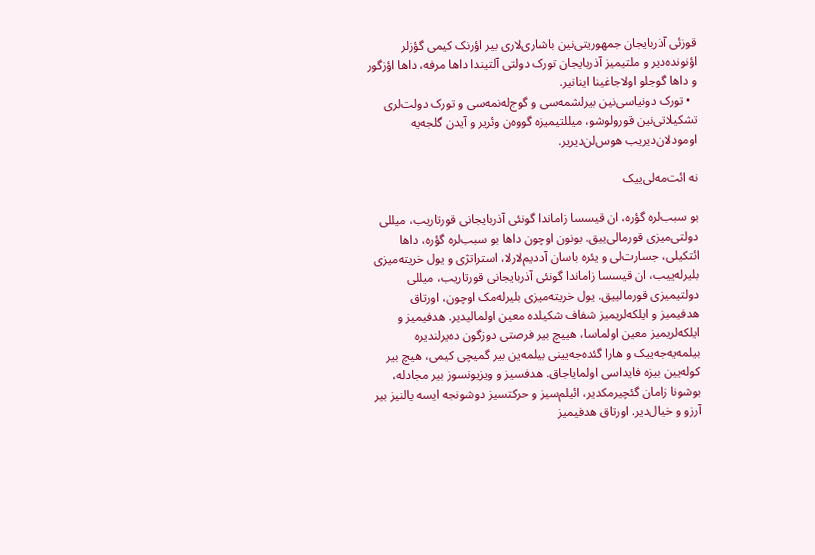قوزئی آذربایجان جمهوریتی‌نین باشاری‌لاری بیر اؤرنک کیمی گؤزلر اؤنونده‌دیر و ملتیمیز آذربایجان تورک دولتی آلتیندا داها مرفه، داها اؤزگور و داها گوجلو اولاجاغینا اینانیر.
  • تورک دونیاسی‌نین بیرلشمه‌سی و گوج‌له‌نمه‌سی و تورک دولت‌لری تشکیلاتی‌نین قورولوشو، میللتیمیزه گووه‌ن وئریر و آیدن گلجه‌یه اومودلان‌دیریب هوس‌لن‌دیریر.

نه ائت‌مه‌لی‌ییک

بو سبب‌لره گؤره، ان قیسسا زاماندا گونئی آذربایجانی قورتاریب، میللی دولتی‌میزی قورمالی‌ییق. بونون اوچون داها بو سبب‌لره گؤره، داها ائتکیلی، جسارت‌لی و یئره باسان آددیم‌لارلا، استراتژی و یول خریته‌میزی بلیرله‌ییب، ان قیسسا زاماندا گونئی آذربایجانی قورتاریب، میللی دولتیمیزی قورمالییق. یول خریته‌میزی بلیرله‌مک اوچون، اورتاق هدفیمیز و ایلکه‌لریمیز شفاف شکیلده معین اولمالیدیر. هدفیمیز و ایلکه‌لریمیز معین اولماسا، هییچ بیر فرصتی دوزگون ده‌یرلندیره بیلمه‌یه‌جه‌ییک و هارا گئده‌جه‌یینی بیلمه‌ین بیر گمیچی کیمی، هیچ بیر کوله‌یین بیزه فایداسی اولمایاجاق. هدفسیز و ویزیونسوز بیر مجادله، بوشونا زامان گئچیرمکدیر، ائیلم‌سیز و حرکتسیز دوشونجه ایسه یالنیز بیر آرزو و خیال‌دیر. اورتاق هدفیمیز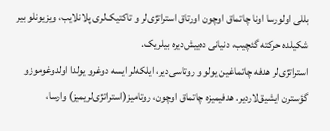بللی اولورسا اونا چاتماق اوچون اورتاق استراتژی‌لر و تاکتیک‌لری پلانلایب، ویزیونلو بیر شکیلده حرکته گئچیب، دنیانی ده‌ییش‌دیره بیلریک.
استراتژی‌لر هدفه چاتماغین یولو و روتاسی‌دیر، ایلکه‌لر ایسه دوغرو یولدا اولدوغوموزو گؤسترن ایشیق‌لاردیر. هدفیمیزه چاتماق اوچون، روتامیز(استراتژی‌لریمیز) وارسا،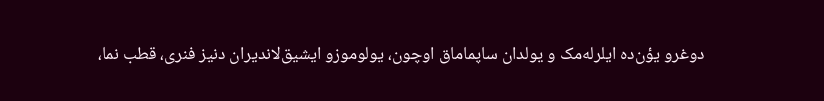دوغرو یؤن‌ده ایلرله‌مک و یولدان ساپماماق اوچون، یولوموزو ایشیق‌لاندیران دنیز فنری، قطب نما،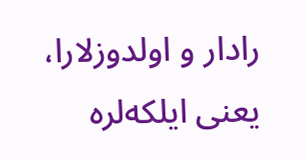رادار و اولدوزلارا، یعنی ایلکه‌لره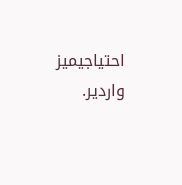احتیاجیمیز واردیر.